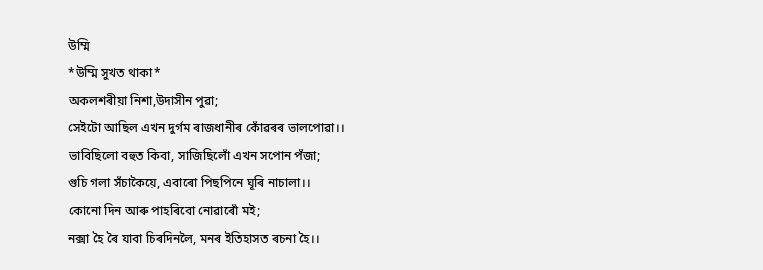উম্মি
*উম্মি সুখত থাকা*
অকলশৰীয়া নিশা,উদাসীন পুৱা;
সেইটো আছিল এখন দুৰ্গম ৰাজধানীৰ কোঁৱৰৰ ভালপোৱা।।
ভাবিছিলো বহুত কিবা, সাজিছিলোঁ এখন সপোন পঁজা;
গুচি গলা সঁচাকৈয়ে, এবাৰো পিছপিনে ঘূৰি নাচালা।।
কোনো দিন আৰু পাহৰিবো নোৱাৰোঁ মই;
নক্সা হৈ ৰৈ যাবা চিৰদিনলৈ, মনৰ ইতিহাসত ৰচনা হৈ।।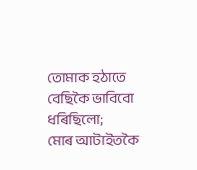তোমাক হঠাতে বেছিকৈ ভাবিবো ধৰিছিলো;
মোৰ আটাইতকৈ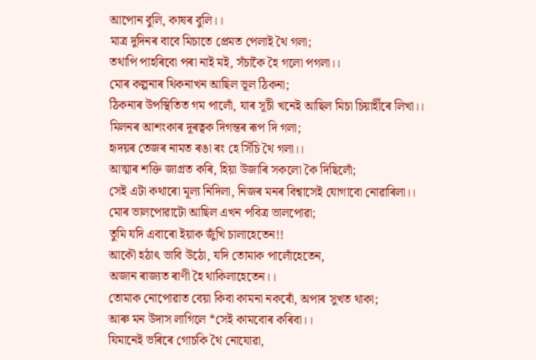আপোন বুলি, কাষৰ বুলি।।
মাত্ৰ দুদিনৰ বাবে মিচাতে প্ৰেমত পেলাই থৈ গলা;
তথাপি পাহৰিবো পৰা নাই মই, সঁচাকৈ হৈ গলো পগলা।।
মোৰ কল্পনাৰ থিকনাখন আছিল ভূল ঠিকনা;
ঠিকনাৰ উপস্থিতিত গম পালোঁ, যাৰ সূচী খনেই আছিল মিচা চিয়াহীঁৰে লিখা।।
মিলনৰ আশংকাৰ দূৰত্বক দিগন্তৰ ৰূপ দি গলা;
হৃদয়ৰ তেজৰ নামত ৰঙা ৰং হে সিঁচি থৈ গলা।।
আত্মাৰ শক্তি জাগ্ৰত কৰি, হিয়া উজাৰি সকলো কৈ দিছিলোঁ;
সেই এটা কথাৰো মূল্য নিদিলা, নিজৰ মনৰ বিশ্বাসেই যোগাবো নোৱাৰিলা।।
মোৰ ভালপোৱাটো আছিল এখন পবিত্ৰ ভালপোৱা;
তুমি যদি এবাৰো ইয়াক জুঁখি চালাহেতেন!!
আকৌ হঠাৎ ভাবি উঠো, যদি তোমাক পালোঁহেতেন,
অজান ৰাজ্যত ৰাণী হৈ থাকিলাহেতেন।।
তোমাক নোপোৱাত বেয়া কিবা কামনা নকৰোঁ, অপাৰ সুখত থাকা;
আৰু মন উদাস লাগিলে *সেই কামবোৰ কৰিবা।।
যিমানেই ভৰিৰে গোচকি থৈ নোযোৱা,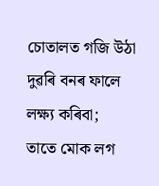চোতালত গজি উঠা দুৱৰি বনৰ ফালে লক্ষ্য কৰিবা;
তাতে মোক লগ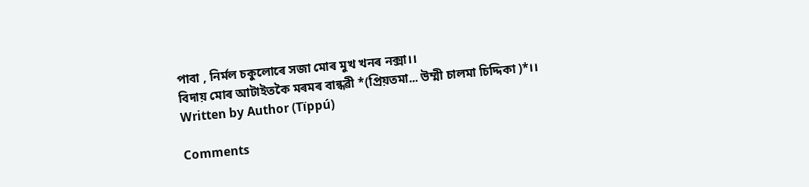পাবা , নিৰ্মল চকুলোৰে সজা মোৰ মুখ খনৰ নক্সা।।
বিদায় মোৰ আটাইতকৈ মৰমৰ বান্ধৱী *(প্ৰিয়তমা... উম্মী চালমা চিদ্দিকা)*।।
Written by Author (Tïppú)

Comments